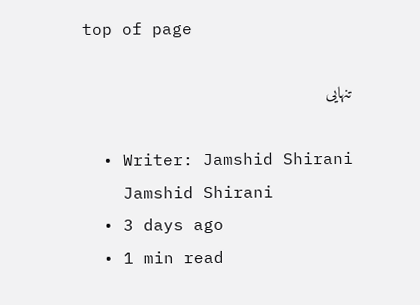top of page

تنهایی

  • Writer: Jamshid Shirani
    Jamshid Shirani
  • 3 days ago
  • 1 min read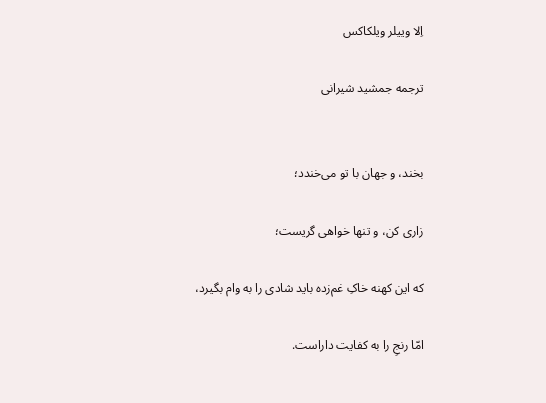اِلا وییلر ویلکاکس

ترجمه جمشید شیرانی


بخند، و جهان با تو می‌خندد؛

زاری کن، و تنها خواهی گریست؛

که این کهنه خاکِ غم‌زده باید شادی را به وام بگیرد،

امّا رنجِ را به کفایت داراست.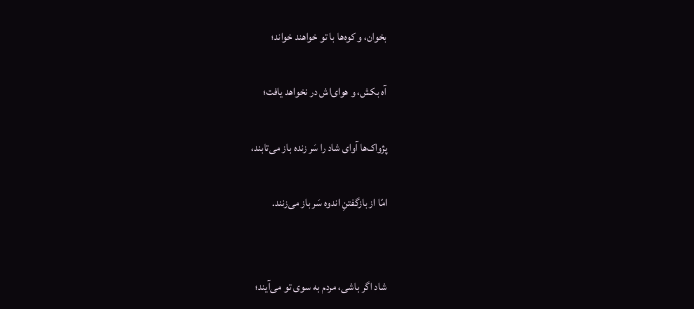بخوان، و کوه‌ها با تو خواهند خواند؛

آه بکش، و هوای‌اش در نخواهد ‌یافت؛

پژواک‌ها آوای شاد را سَر زنده باز می‌تابند،

امّا از بازگفتنِ اندوه سَر باز می‌زنند.


شاد اگر باشی، مردم به سوی تو می‌آیند؛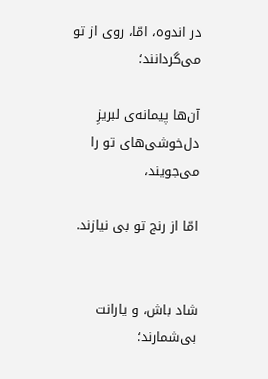در اندوه، امّا، روی از تو می‌گردانند؛

آن‌ها پیمانه‌ی لبریزِ دل‌خوشی‌های تو را می‌جویند،

امّا از رنج تو بی نیازند.


شاد باش، و یارانت بی‌شمارند؛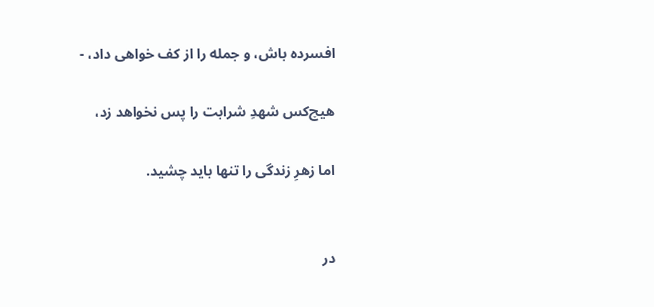افسرده باش، و جمله را از کف خواهی داد، -

هیچ‌کس شهدِ شرابت را پس نخواهد زد،

اما زهرِ زندگی را تنها باید چشید.


در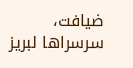ضیافت، سرسراها لبریز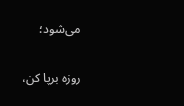می‌شود؛

روزه برپا کن،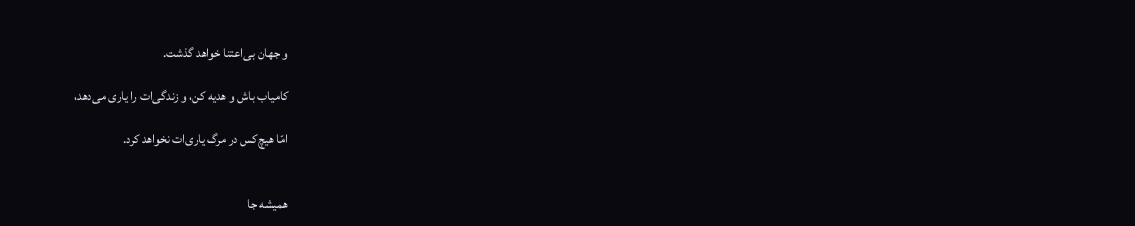و جهان بی‌اعتنا خواهد گذشت.

کامیاب باش و هدیه کن، و زندگی‌ات را یاری می‌دهد،

امّا هیچ‌کس در مرگ یاری‌ات نخواهد کرد.


همیشه جا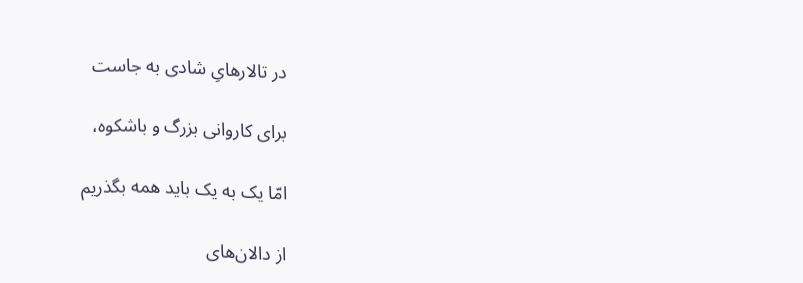در تالارهایِ شادی به جاست

برای کاروانی بزرگ و باشکوه،

امّا یک به یک باید همه بگذریم

از دالان‌های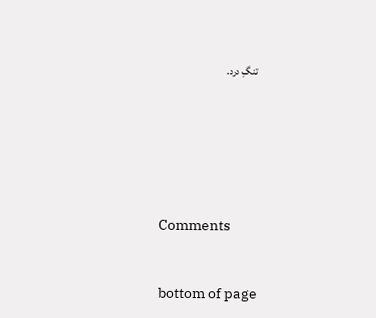تنگِ درد.






Comments


bottom of page